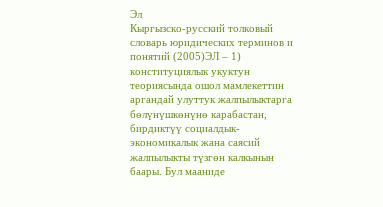Эл
Кыргызско-русский толковый словарь юридических терминов и понятий (2005)ЭЛ – 1) конституциялык укуктун теориясында ошол мамлекеттин аргандай улуттук жалпылыктарга бөлүнүшкөнүнө карабастан, бирдиктүү социалдык-экономикалык жана саясий жалпылыкты түзгөн калкынын баары. Бул мааниде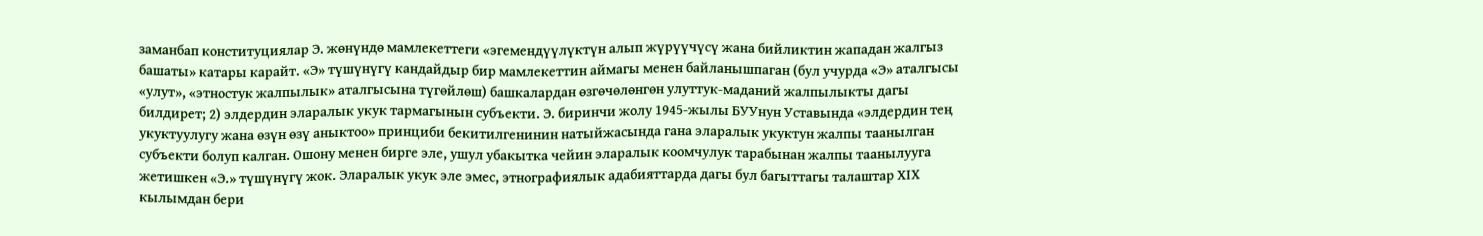заманбап конституциялар Э. жөнүндө мамлекеттеги «эгемендүүлүктүн алып жүрүүчүсү жана бийликтин жападан жалгыз башаты» катары карайт. «Э» түшүнүгү кандайдыр бир мамлекеттин аймагы менен байланышпаган (бул учурда «Э» аталгысы «улут», «этностук жалпылык» аталгысына түгөйлөш) башкалардан өзгөчөлөнгөн улуттук-маданий жалпылыкты дагы билдирет; 2) элдердин эларалык укук тармагынын субъекти. Э. биринчи жолу 1945-жылы БУУнун Уставында «элдердин тең укуктуулугу жана өзүн өзү аныктоо» принциби бекитилгенинин натыйжасында гана эларалык укуктун жалпы таанылган субъекти болуп калган. Ошону менен бирге эле, ушул убакытка чейин эларалык коомчулук тарабынан жалпы таанылууга жетишкен «Э.» түшүнүгү жок. Эларалык укук эле эмес, этнографиялык адабияттарда дагы бул багыттагы талаштар ХIХ кылымдан бери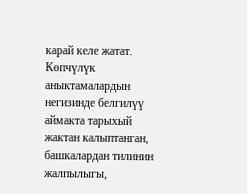карай келе жатат. Көпчүлүк аныктамалардын негизинде белгилүү аймакта тарыхый жактан калыптанган, башкалардан тилинин жалпылыгы,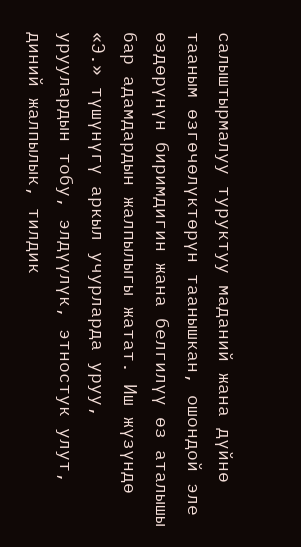салыштырмалуу туруктуу маданий жана дүйнө тааным өзгөчөлүктөрүн таанышкан, ошондой эле өздөрүнүн биримдигин жана белгилүү өз аталышы бар адамдардын жалпылыгы жатат. Иш жүзүндө «Э.» түшүнүгү аркыл учурларда уруу, уруулардын тобу, элдүүлүк, этностук улут, диний жалпылык, тилдик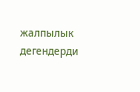жалпылык дегендерди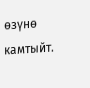өзүнө камтыйт.